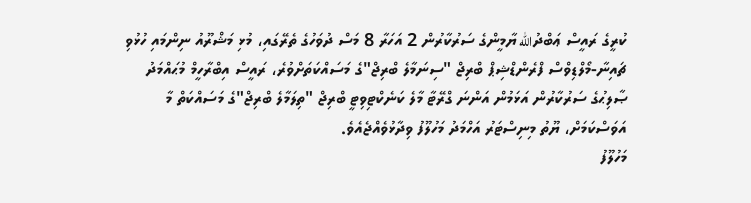ކުރީގެ ރައީސް ޢަބްދުالله ޔާމީންގެ ސަރުކާރުން 2 އަހަރާ 8 މަސް ދުވަހުގެ ތެރޭގައި، މުޅި މަޝްރޫއު ނިންމައި ހުޅުވި ޗައިނާ-މޯލްޑިވްސް ފްރެންޑްޝިޕް ބްރިޖް "ސިނަމާލެ ބްރިޖް"ގެ މަސައްކަތަށްވުރެ، ރައީސް އިބްރާހީމް މުޙައްމަދު ޞާލިޙުގެ ސަރުކާރުން އަޅަމުން އަންނަ ގްރޭޓާ މާލެ ކަނެކްޓިވިޓީ ބްރިޖް "ތިލަމާލެ ބްރިޖް"ގެ މަސައްކަތް މާ އަވަސްކަމަށް، ޔޫތު މިނިސްޓަރު އަހްމަދު މަހުލޫފު ވިދާޅުވެއްޖެއެވެ.
މަހުލޫފު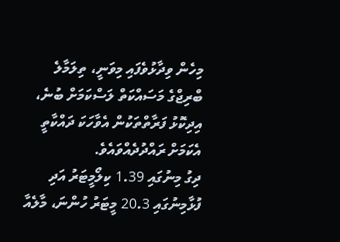މިހެން ވިދާޅުވެފައި މިވަނީ، ތިލަމާލެ ބްރިޖްގެ މަސައްކަތް ލަސްކަމަށް ބުނެ، އިދިކޮޅު ފަރާތްތަކުން އެވާހަކަ ދައްކާތީ އެކަމަށް ރައްދުދެއްވައެވެ.
ދިގު މިނުގައި 1.39 ކިލޯމީޓަރު އަދި ފުޅާމިނުގައި 20.3 މީޓަރު ހުންނަ، މާލެއާ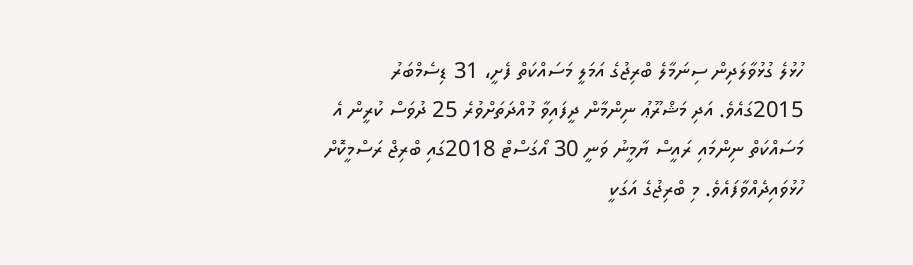ހުޅުލެ ގުޅުވާލަދިން ސިނަމާލެ ބްރިޖުގެ އަމަލީ މަސައްކަތް ފެށީ، 31 ޑިސެމްބަރު 2015ގައެވެ. އަދި މަޝްރޫޢު ނިންމާން ދީފައިވާ މުއްދަތަށްވުރެ 25 ދުވަސް ކުރީން އެ މަސައްކަތް ނިންމައި ރައީސް ޔާމީނު ވަނީ 30 އޯގަސްޓް 2018ގައި ބްރިޖް ރަސްމީކޮށް ހުޅުވައިދެއްވާފައެވެ. މި ބްރިޖުގެ އަގަކީ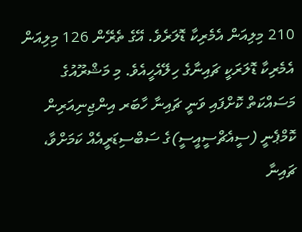210 މިލިއަން އެމެރިކާ ޑޮލަރެވެ. އޭގެ ތެރޭން 126 މިލިއަން އެމެރިކާ ޑޮލަރަކީ ޗައިނާގެ ހިލޭއެހީއެވެ. މި މަޝްރޫއުގެ މަސައްކަތް ކޮށްފައި ވަނީ ޗައިނާ ހާބަރ އިންޖިނިއަރިން ކޮމްޕެނީ (ސީއެޗްސީއީސީ)ގެ ސަބްސިޑަރީއެއް ކަމަށްވާ، ޗައިނާ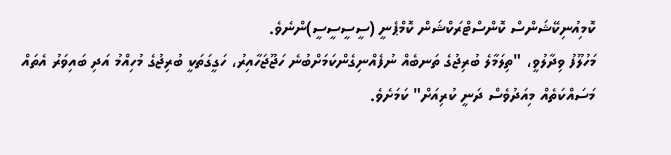ކޮމިއުނިކޭޝަންސް ކޮންސްޓްރަކްޝަން ކޮމްޕެނީ (ސީސީސީސީ)ންނެވެ.
މަހުލޫފު ވިދާލުވީ، "ތިލަމާލެ ބުރިޖުގެ ތަނބެއް ނުފެއްނިގެންކަމަށްބުނެ ހަޖޫޖަހާއިރު، ހަގީގަތަކީ ބުރިޖުގެ މުހިއްމު އަދި ބައިވަރު އެތައް މަސައްކަތެއް މިއަދުވެސް ދަނީ ކުރިއަށް" ކަމަށެވެ.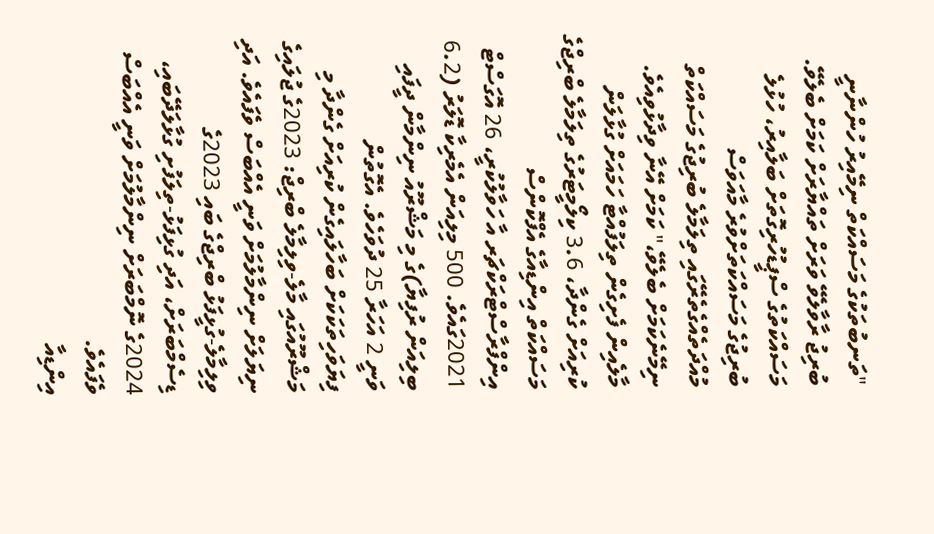"ތަނބުތަކުގެ މަސައްކަތް ނިމޭއިރު ހުންނާނީ ބުރިޖު ރާވާލެވޭ ވަރަށް ތައްޔާރަށް ކަމަށް ބެލެވޭ. މަސައްކަތުގެ ސްޕީޑުހުރިގޮތަށް ބަލާއިރު، ހުޅުލެ ބުރިޖުގެ މަސައްކަތަށްވުރެ މާއަވަސް މުއްދަތެއްގެތެރޭގައި ތިލަމާލެ ބުރިޖުގެ މަސައްކަތް ނިމޭނެކަމަށް ބެލެވޭ،" ކަމަށް އޭނާ ވިދާޅުވިއެވެ.
މާލެއިން ފެށިގެން ތިލަފުއްޓާ ހަމައަށް ގުޅާލަން ކުރިއަށް ގެންދާ، 3.6 ކިލޯމީޓަރުގެ ތިލަމާލެ ބްރިޖްގެ މަސައްކަތް އިންޑިއާގެ އެފްކޮންސް އިންފްރާސްޓްރަކްޗަރ އާ ހަވާލުކުރީ، 26 އޮގަސްޓް 2021ގައެވެ. 500 މިލިއަން އެމެރިކާ ޑޮލަރު (6.2 ބިލިއަން ރުފިޔާ)ގެ މި މަޝްރޫއު ނިންމާން ދީފައި ވަނީ 2 އަހަރާ 25 ދުވަހެވެ. އެގޮތުން ފިޔަވަހިތަކަކަށް ބަހާލައިގެން ކުރިއަށް ގެންދާ މި މަޝްރޫއުގައި މާލެ-ވިލިމާލެ ބްރިޖް: 2023ގެ ޖުލައިގެ ނިޔަލަށް ނިންމާލުމަށް ވަނީ އެއްބަސް ވެފައެވެ. އަދި ވިލިމާލެ-ގުޅީފަޅު ބްރިޖްގެ ބައި 2023ގެ ޑިސެމްބަރަށް، އަދި ގުޅިފަޅު-ތިލަފުށި ގުޅާލަދޭބައި، 2024ގެ ނޮމްބަރަށް ނިންމާލުމަށް ވަނީ އެއްބަސް ވެފައެވެ.
އިންޑިއާ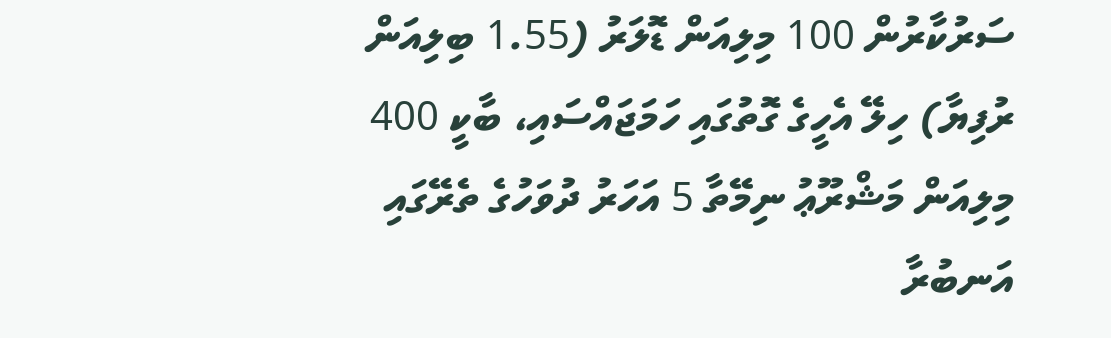ސަރުކާރުން 100 މިލިއަން ޑޮލަރު (1.55 ބިލިއަން ރުފިޔާ) ހިލޭ އެހީގެ ގޮތުގައި ހަމަޖައްސައި، ބާކީ 400 މިލިއަން މަޝްރޫޢު ނިމޭތާ 5 އަހަރު ދުވަހުގެ ތެރޭގައި އަނބުރާ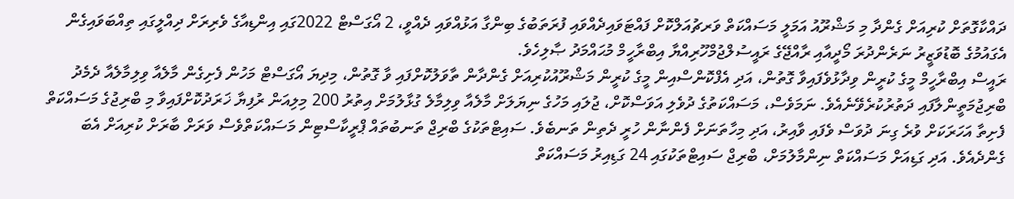ދައްކާގޮތަށް ކުރިއަށް ގެންދާ މި މަޝްރޫއު އަމަލީ މަސައްކަތް ވަރޗުއަލްކޮށް ފައްޓަވައިދެއްވައި ފުރަތަބުގެ ބިންގާ އަޅުއްވައި ދެއްވީ، 2 އޯގަސްޓް 2022ގައި އިންޑިއާގެ ވެރިރަށް ދިއްލީގައި ތިއްބަވައިގެން އެގައުމުގެ ބޮޑުވަޒީރު ނަރެންދުރަ މޯދީއާއި ރާއްޖޭގެ ރައީސުލްޖުމްހޫރިއްޔާ އިބްރާހީމް މުޙައްމަދު ޞާލިހެވެ.
ރައީސް އިބްރާހީމް މީގެ ކުރީން ވިދާޅުވެފައިވާ ގޮތުން، އަދި އެފްކޮންސްއިން މީގެ ކުރީން މަޝްރޫއުކުރިއަށް ގެންދާން ތާވަލުކޮށްފައި ވާ ގޮތުން، މިދިޔަ އޯގަސްޓް މަހުން ފެށިގެން މާލެއާ ވިލިމާލެއާ ދެމެދު ބްރިޖުމަތީންލާފައި ދަތުރުކުރެވޭނެއެވެ. ނަމަވެސް، މަސައްކަތުގެ ދުވެލި އަވަސްކޮށް، ޖުލައި މަހުގެ ނިޔަލަށް މާލެއާ ވިލިމާލެ ގުޅާލުމަށް އިތުރު 200 މިލިއަން ރުފިޔާ ޚަރަދުކޮށްފައިވާ މި ބްރިޖުގެ މަސައްކަތް ފެށިތާ އަހަރަކަށް ވުރެ ގިނަ ދުވަސް ވެފައި ވާއިރު، އަދި މިހާތަނަށް ފެންނާން ހުރީ ދެތިން ތަނބެވެ. ސައިޓްތަކުގެ ބްރިޖް ތަނބުތައް ޕްރީކާސްޓިން މަސައްކަތްވެސް ވަރަށް ބާރަށް ކުރިއަށް އެބަ ގެންދެއެވެ. އަދި ގަޑިއަށް މަސައްކަތް ނިންމާލުމަށް، ބްރިޖް ސައިޓްތަކުގައި 24 ގަޑިއިރު މަސައްކަތް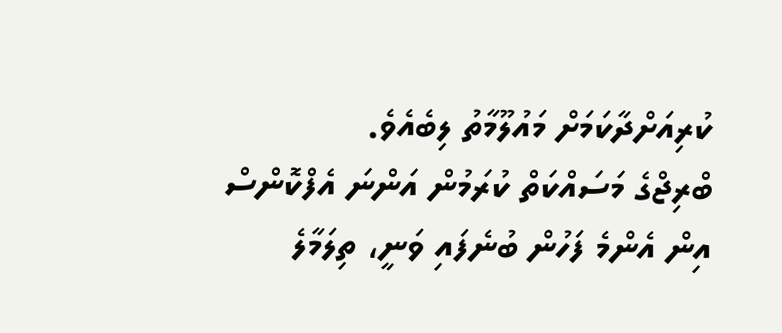ކުރިއަށްދާކަމަށް މައުލޫމާތު ލިބެއެވެ.
ބްރިޖްގެ މަސައްކަތް ކުރަމުން އަންނަ އެފްކޮންސް އިން އެންމެ ފަހުން ބުނެފައި ވަނީ، ތިލަމާލެ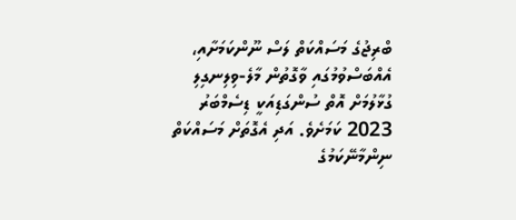ބްރިޖުގެ މަސައްކަތް ލަސް ނޫންކަމަށާއި، އެއްބަސްވުމުގައި ވާގޮތުން މާލެ-ވިލިނގިލި ގުޅާލުމަށް އޮތް ސުންގަޑިއަކީ ޑިސެމްބަރު 2023 ކަމަށެވެ. އަދި އެގޮތަށް މަސައްކަތް ނިންމާނޭކަމުގެ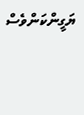ޔަގީންކަންވެސް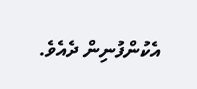އެކުންފުނިން ދެއެވެ.